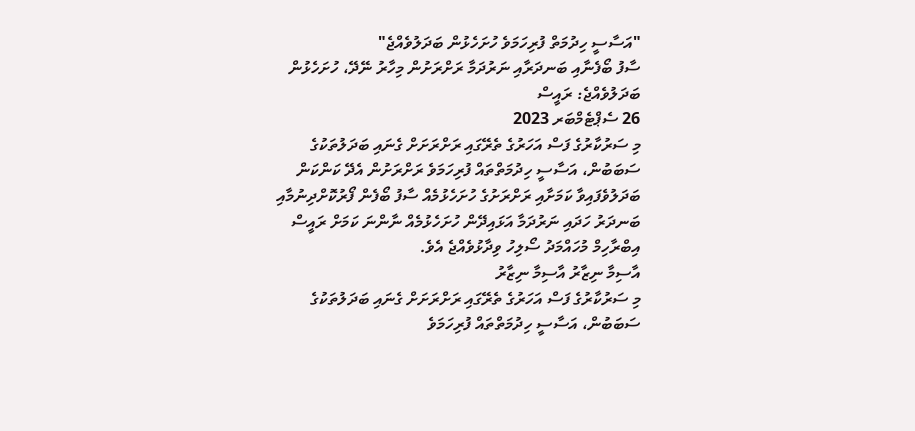"އަސާސީ ހިދުމަތް ފުރިހަމަވެ ހުށަހެޅުން ބަދަލުވެއްޖެ"
ސާފު ބޯފެނާއި ބަނދަރާއި ނަރުދަމާ ރަށްރަށުން މިހާރު ނޭދޭ، ހުށަހެޅުން ބަދަލުވެއްޖެ: ރައީސް
26 ސެޕްޓެމްބަރ 2023
މި ސަރުކާރުގެ ފަސް އަހަރުގެ ތެރޭގައި ރަށްރަށަށް ގެނައި ބަދަލުތަކުގެ ސަބަބުން، އަސާސީ ހިދުމަތްތައް ފުރިހަމަވެ ރަށްރަށުން އެދޭ ކަންކަން ބަދަލުވެފައިވާ ކަމަށާއި ރަށްރަށުގެ ހުށަހެޅުމެއް ސާފު ބޯފެން ފޯރުކޮށްދިނުމާއި ބަނދަރު ހަދައި ނަރުދަމާ އަޅައިދޭން ހުށަހެޅުމެއް ނާންނަ ކަމަށް ރައީސް އިބްރާހިމް މުހައްމަދު ސޯލިހު ވިދާޅުވެއްޖެ އެވެ.
އާސިމާ ނިޒާރު އާސިމާ ނިޒާރު
މި ސަރުކާރުގެ ފަސް އަހަރުގެ ތެރޭގައި ރަށްރަށަށް ގެނައި ބަދަލުތަކުގެ ސަބަބުން، އަސާސީ ހިދުމަތްތައް ފުރިހަމަވެ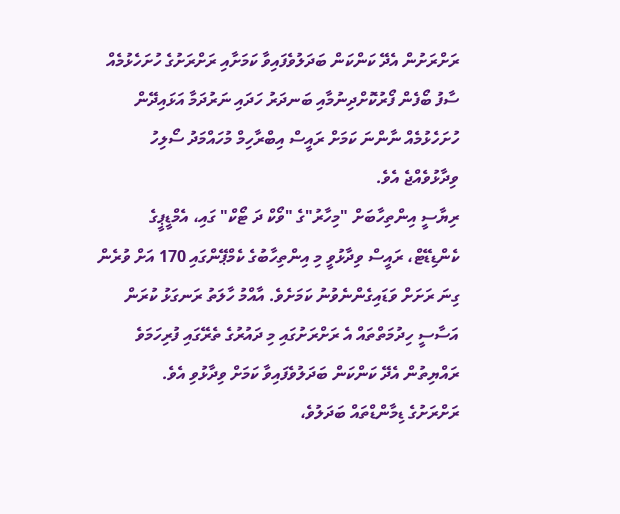ރަށްރަށުން އެދޭ ކަންކަން ބަދަލުވެފައިވާ ކަމަށާއި ރަށްރަށުގެ ހުށަހެޅުމެއް ސާފު ބޯފެން ފޯރުކޮށްދިނުމާއި ބަނދަރު ހަދައި ނަރުދަމާ އަޅައިދޭން ހުށަހެޅުމެއް ނާންނަ ކަމަށް ރައީސް އިބްރާހިމް މުހައްމަދު ސޯލިހު ވިދާޅުވެއްޖެ އެވެ.
ރިޔާސީ އިންތިހާބަށް "މިހާރު"ގެ "ވޯކް ދަ ޓޯކް" ގައި، އެމްޑީޕީގެ ކެންޑިޑޭޓް، ރައީސް ވިދާޅުވީ މި އިންތިހާބުގެ ކެމްޕޭންގައި 170 އަށް ވުރެން ގިނަ ރަށަށް ވަޑައިގެންނެވުނު ކަމަށެވެ. އާއްމު ހާލަތު ރަނގަޅު ކުރަން އަސާސީ ހިދުމަތްތައް އެ ރަށްރަށުގައި މި ދައުރުގެ ތެރޭގައި ފުރިހަމަވެ ރައްޔިތުން އެދޭ ކަންކަން ބަދަލުވެފައިވާ ކަމަށް ވިދާޅުވި އެވެ.
ރަށްރަށުގެ ޑިމާންޑްތައް ބަދަލުވެ،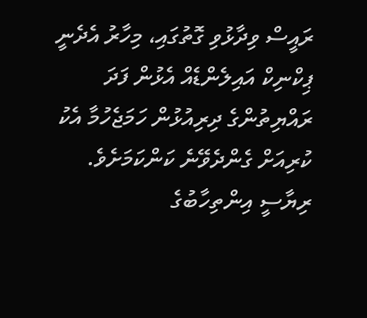ރައީސް ވިދާޅުވި ގޮތުގައި، މިހާރު އެދެނީ ޕިކްނިކް އައިލެންޑެއް އެޅުން ފަދަ ރައްޔިތުންގެ ދިރިއުޅުން ހަމަޖެހުމާ އެކު ކުރިއަށް ގެންދެވޭނެ ކަންކަމަށެވެ.
ރިޔާސީ އިންތިހާބުގެ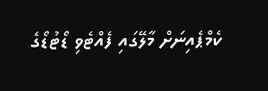ކެމްޕެއިނަށް މާލޭގައި ފެއްޓެވި ޑޯޓުޑޯގެ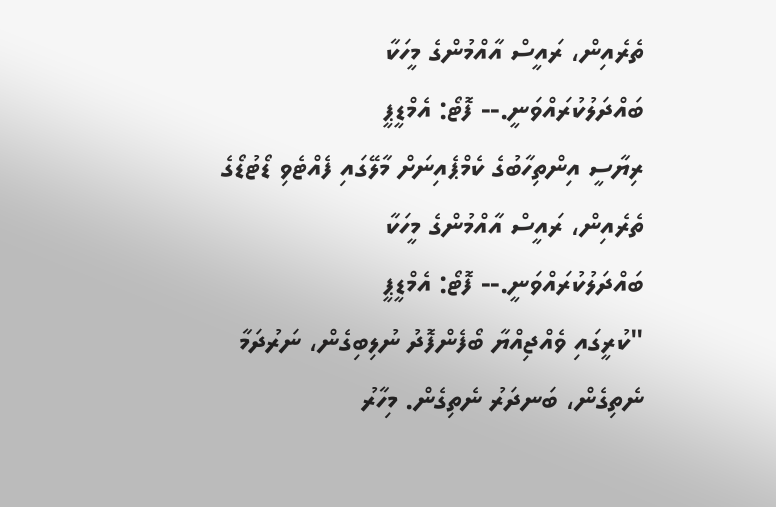ތެރެއިން، ރައީސް އާއްމުންގެ މީހަކާ ބައްދަލުކުރައްވަނީ.-- ފޮޓޯ: އެމްޑީޕީ
ރިޔާސީ އިންތިހާބުގެ ކެމްޕެއިނަށް މާލޭގައި ފެއްޓެވި ޑޯޓުޑޯގެ ތެރެއިން، ރައީސް އާއްމުންގެ މީހަކާ ބައްދަލުކުރައްވަނީ.-- ފޮޓޯ: އެމްޑީޕީ
"ކުރީގައި ވެއްޖިއްޔާ ބޯފެންފޮދު ނުލިބިގެން، ނަރުދަމާ ނެތިގެން، ބަނދަރު ނެތިގެން. މިހާރު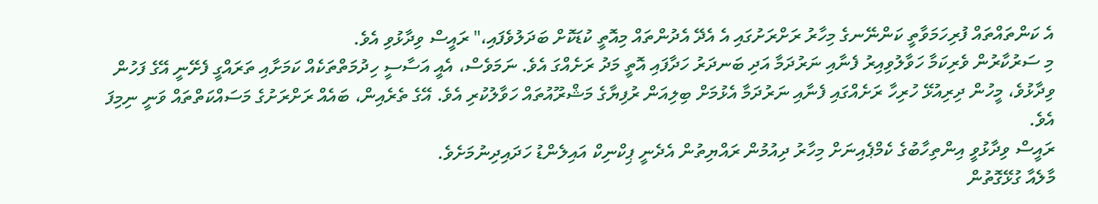އެ ކަންތައްތައް ފުރިހަމަވާތީ ކަންނޭނގެ މިހާރު ރަށްރަށުގައި އެ އެދޭ އެދުންތައް މިއޮތީ ކުޑަކޮށް ބަދަލުވެފައި،" ރައީސް ވިދާޅުވި އެވެ.
މި ސަރުކާރުން ވެރިކަމާ ހަވާލުވިއިރު ފެނާއި ނަރުދަމާ އަދި ބަނދަރު ހަދާފައި އޮތީ މަދު ރަށެއްގަ އެވެ. ނަމަވެސް، އެއީ އަސާސީ ހިދުމަތްތަކެއް ކަމަށާއި ތަރައްގީ ފެށޭނީ އޭގެ ފަހުން ވިދާޅުވެ، މީހުން ދިރިއުޅޭ ހުރިހާ ރަށެއްގައި ފެނާއި ނަރުދަމާ އެޅުމަށް ބިލިއަން ރުފިޔާގެ މަޝްރޫއުތައް ހަވާލުކުރި އެވެ. އޭގެ ތެރެއިން، ބައެއް ރަށްރަށުގެ މަސައްކަތްތައް ވަނީ ނިމިފަ އެވެ.
ރައީސް ވިދާޅުވީ އިންތިހާބުގެ ކެމްޕެއިނަށް މިހާރު ދިއުމުން ރައްޔިތުން އެދެނީ ޕިކްނިކް އައިލެންޑު ހަދައިދިނުމަށެވެ.
މާލެއާ ގުޅޭގޮތުން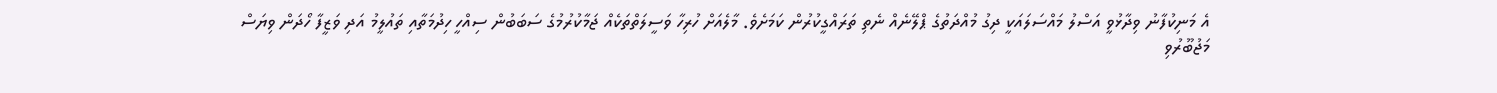އެ މަނިކުފާނު ވިދާޅުވީ އަސްލު މައްސަލައަކީ ދިގު މުއްދަތުގެ ޕްލޭނެއް ނެތި ތަރައްގީކުރުން ކަމަށެވެ. މާލެއަށް ހުރިހާ ވަސީލަތްތަކެއް ޖަމާކުރުމުގެ ސަބަބުން ސިއްހީ ހިދުމަތާއި ތައުލީމު އަދި ވަޒީފާ ހޯދަން ވިޔަސް މަޖުބޫރުވި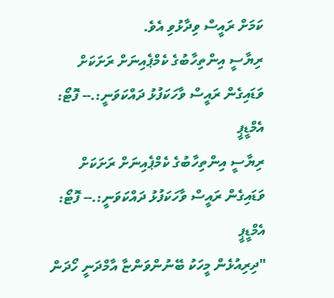ކަމަށް ރައީސް ވިދާޅުވި އެވެ.
ރިޔާސީ އިންތިހާބުގެ ކެމްޕެއިނަށް ރަށަކަށް ވަޑައިގެން ރައީސް ވާހަކަފުޅު ދައްކަވަނީ:.-- ފޮޓޯ: އެމްޑީޕީ
ރިޔާސީ އިންތިހާބުގެ ކެމްޕެއިނަށް ރަށަކަށް ވަޑައިގެން ރައީސް ވާހަކަފުޅު ދައްކަވަނީ:.-- ފޮޓޯ: އެމްޑީޕީ
"ދިރިއުޅެން މީހަކު ބޭނުންވަންޏާ އާމްދަނީ ހޯދަން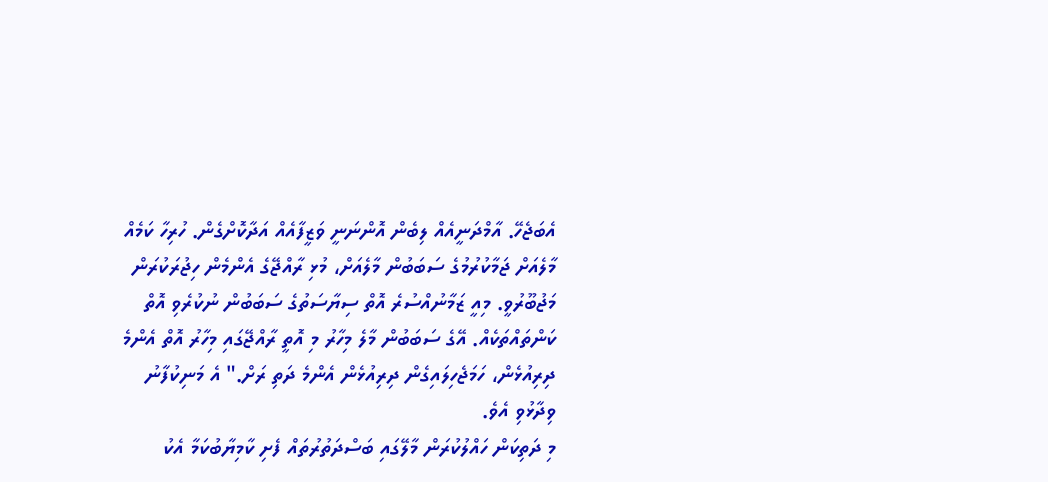އެބަޖެހޭ. އާމްދަނީއެއް ލިބެން އޮންނަނީ ވަޒީފާއެއް އަދާކޮށްގެން. ހުރިހާ ކަމެއް މާލެއަށް ޖަމާކުރުމުގެ ސަބަބުން މާލެއަށް، މުޅި ރާއްޖޭގެ އެންމެން ހިޖުރަކުރަން މަޖުބޫރުވީ. މިއީ ޒަމާނުއްސުރެ އޮތް ސިޔާސަތުގެ ސަބަބުން ނުކުރެވި އޮތް ކަންތައްތަކެއް. އޭގެ ސަބަބުން މާލެ މިހާރު މި އޮތީ ރާއްޖޭގައި މިހާރު އޮތް އެންމެ ދިރިއުޅެން، ހަމަޖެހިލައިގެން ދިރިއުޅެން އެންމެ ދަތި ރަށް." އެ މަނިކުފާނު ވިދާޅުވި އެވެ.
މި ދަތިކަން ހައްލުކުރަން މާލޭގައި ބަސްދަތުރުތައް ފެށި ކާމިޔާބުކަމާ އެކު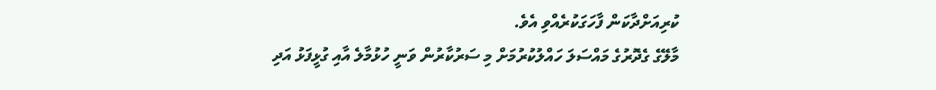ކުރިއަށްދާކަން ފާހަގަކުރެއްވި އެވެ.
މާލޭގެ ގެދޮރުގެ މައްސަލަ ހައްލުކުރުމަށް މި ސަރުކާރުން ވަނީ ހުޅުމާލެ އާއި ގުޅީފަޅު އަދި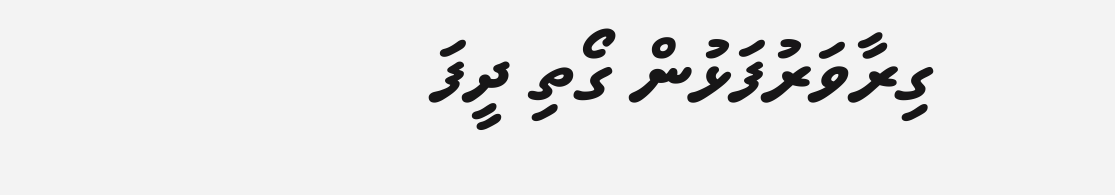ގިރާވަރުފަޅުން ގޯތި ދީފަ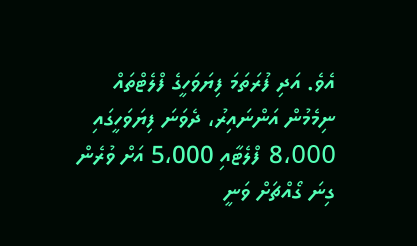އެވެ. އަދި ފުރަތަމަ ފިޔަވަހީގެ ފްލެޓްތައް ނިމެމުން އަންނައިރު، ދެވަނަ ފިޔަވަހީގައި 8،000 ފްލެޓާއި 5،000 އަށް ވުރެން ގިނަ ގޯއްޗަށް ވަނީ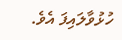ހުޅުވާލައިފަ އެވެ.